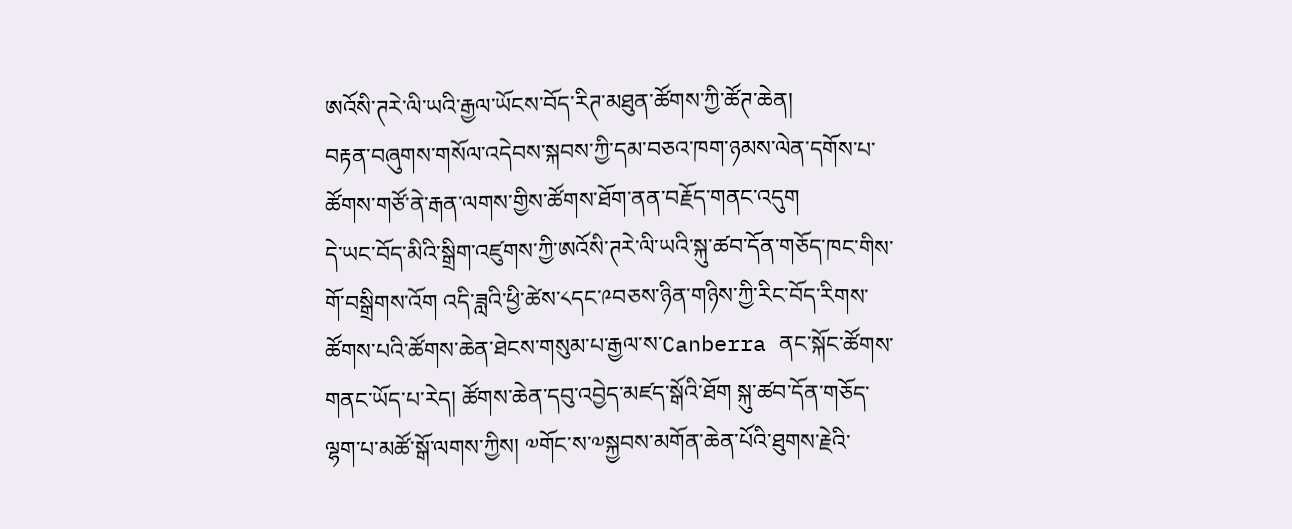ཨའོསི་ཊརེ་ལི་ཡའི་རྒྱལ་ཡོངས་བོད་རིཊ་མཐུན་ཚོགས་ཀྱི་ཚོཊ་ཆེན།
བརྟན་བཞུགས་གསོལ་འདེབས་སྐབས་ཀྱི་དམ་བཅའ་ཁག་ཉམས་ལེན་དགོས་པ་ཚོགས་གཙོ་ནེ་རྒན་ལགས་གྱིས་ཚོགས་ཐོག་ནན་བརྗོད་གནང་འདུག
དེ་ཡང་བོད་མིའི་སྒྲིག་འཛུགས་ཀྱི་ཨའོསི་ཊརེ་ལི་ཡའི་སྐུ་ཚབ་དོན་གཅོད་ཁང་གིས་གོ་བསྒྲིགས་འོག འདི་ཟླའི་ཕྱི་ཚེས་༨དང་༩བཅས་ཉིན་གཉིས་ཀྱི་རིང་བོད་རིགས་ཚོགས་པའི་ཚོགས་ཆེན་ཐེངས་གསུམ་པ་རྒྱལ་ས་Canberra ནང་སྐོང་ཚོགས་གནང་ཡོད་པ་རེད། ཚོགས་ཆེན་དབུ་འབྱེད་མཛད་སྒོའི་ཐོག སྐུ་ཚབ་དོན་གཅོད་ལྷག་པ་མཚོ་སྒོ་ལགས་ཀྱིས། ༧གོང་ས་༧སྐྱབས་མགོན་ཆེན་པོའི་ཐུགས་རྗེའི་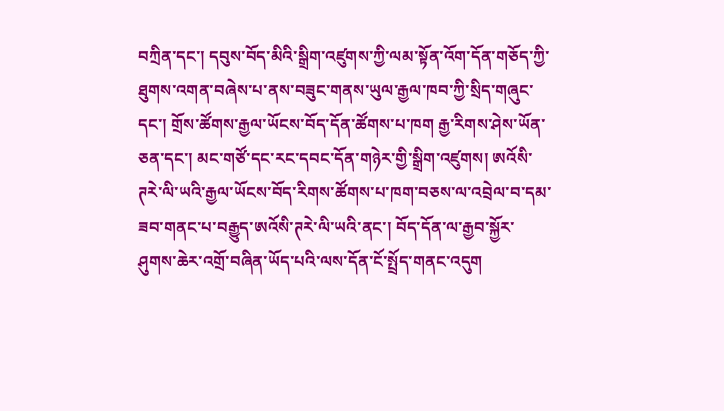བཀྲིན་དང་། དབུས་བོད་མིའི་སྒྲིག་འཛུགས་ཀྱི་ལམ་སྟོན་འོག་དོན་གཅོད་ཀྱི་ཐུགས་འགན་བཞེས་པ་ནས་བཟུང་གནས་ཡུལ་རྒྱལ་ཁབ་ཀྱི་སྲིད་གཞུང་དང་། གྲོས་ཚོགས་རྒྱལ་ཡོངས་བོད་དོན་ཚོགས་པ་ཁག རྒྱ་རིགས་ཤེས་ཡོན་ཅན་དང་། མང་གཙོ་དང་རང་དབང་དོན་གཉེར་གྱི་སྒྲིག་འཛུགས། ཨའོསི་ཊརེ་ལི་ཡའི་རྒྱལ་ཡོངས་བོད་རིགས་ཚོགས་པ་ཁག་བཅས་ལ་འབྲེལ་བ་དམ་ཟབ་གནང་པ་བརྒྱུད་ཨའོསི་ཊརེ་ལི་ཡའི་ནང་། བོད་དོན་ལ་རྒྱབ་སྐྱོར་ཤུགས་ཆེར་འགྲོ་བཞིན་ཡོད་པའི་ལས་དོན་ངོ་སྤྲོད་གནང་འདུག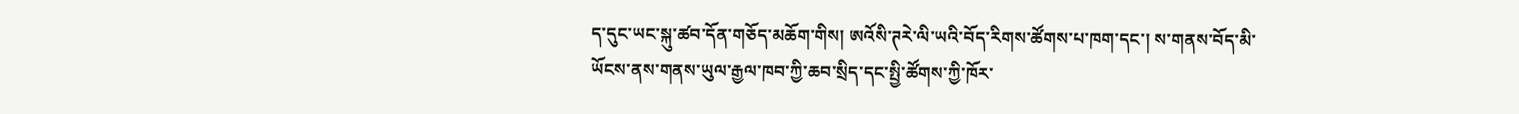ད་དུང་ཡང་སྐུ་ཚབ་དོན་གཅོད་མཆོག་གིས། ཨའོསི་ཊརེ་ལི་ཡའི་བོད་རིགས་ཚོགས་པ་ཁག་དང་། ས་གནས་བོད་མི་ཡོངས་ནས་གནས་ཡུལ་རྒྱལ་ཁབ་ཀྱི་ཆབ་སྲིད་དང་སྤྱི་ཚོགས་ཀྱི་ཁོར་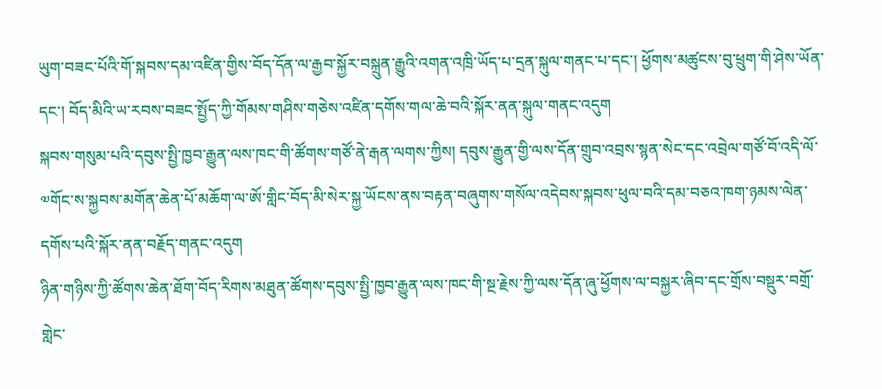ཡུག་བཟང་པོའི་གོ་སྐབས་དམ་འཛིན་གྱིས་བོད་དོན་ལ་རྒྱབ་སྐྱོར་བསྐྲུན་རྒྱུའི་འགན་འཁྲི་ཡོད་པ་དྲན་སྐུལ་གནང་པ་དང་། ཕྱོགས་མཚུངས་བུ་ཕྲུག་གི་ཤེས་ཡོན་དང་། བོད་མིའི་ཡ་རབས་བཟང་སྤྱོད་ཀྱི་གོམས་གཤིས་གཅེས་འཛིན་དགོས་གལ་ཆེ་བའི་སྐོར་ནན་སྐུལ་གནང་འདུག
སྐབས་གསུམ་པའི་དབུས་སྤྱི་ཁྱབ་རྒྱུན་ལས་ཁང་གི་ཚོགས་གཙོ་ནེ་རྒན་ལགས་ཀྱིས། དབུས་རྒྱུན་གྱི་ལས་དོན་གྲུབ་འབྲས་སྙན་སེང་དང་འབྲེལ་གཙོ་བོ་འདི་ལོ་༧གོང་ས་སྐྱབས་མགོན་ཆེན་པོ་མཆོག་ལ་ཨོ་གླིང་བོད་མི་སེར་སྐྱ་ཡོངས་ནས་བརྟན་བཞུགས་གསོལ་འདེབས་སྐབས་ཕུལ་བའི་དམ་བཅའ་ཁག་ཉམས་ལེན་དགོས་པའི་སྐོར་ནན་བརྗོད་གནང་འདུག
ཉིན་གཉིས་ཀྱི་ཚོགས་ཆེན་ཐོག་བོད་རིགས་མཐུན་ཚོགས་དབུས་སྤྱི་ཁྱབ་རྒྱུན་ལས་ཁང་གི་སྔ་རྗེས་ཀྱི་ལས་དོན་ཞུ་ཕྱོགས་ལ་བསྐྱར་ཞིབ་དང་གྲོས་བསྡུར་བགྲོ་གླེང་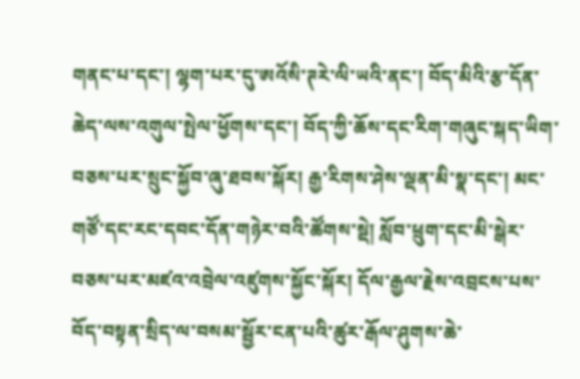གནང་པ་དང་། ལྷག་པར་དུ་ཨའོསི་ཊརེ་ལི་ཡའི་ནང་། བོད་མིའི་རྩ་དོན་ཆེད་ལས་འགུལ་སྤེལ་ཕྱོགས་དང་། བོད་ཀྱི་ཆོས་དང་རིག་གཞུང་སྐད་ཡིག་བཅས་པར་སྲུང་སྐྱོབ་ཞུ་ཐབས་སྐོར། རྒྱ་རིགས་ཤེས་ལྡན་མི་སྣ་དང་། མང་གཙོ་དང་རང་དབང་དོན་གཉེར་བའི་ཚོགས་སྡེ། སློབ་ཕྲུག་དང་མི་སྒེར་བཅས་པར་མཛའ་འབྲེལ་འཛུགས་སྐྱོང་སྐོར། དོལ་རྒྱལ་རྗེས་འབྲངས་པས་བོད་བསྟན་སྲིད་ལ་བསམ་སྦྱོར་ངན་པའི་ཚུར་རྒོལ་ཤུགས་ཆེ་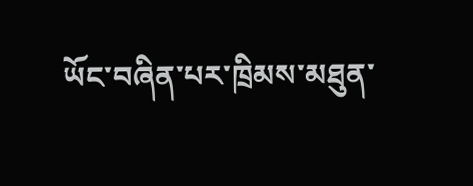ཡོང་བཞིན་པར་ཁྲིམས་མཐུན་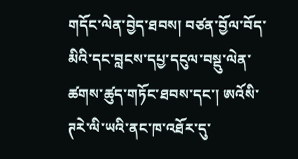གདོང་ལེན་བྱེད་ཐབས། བཙན་བྱོལ་བོད་མིའི་དང་བླངས་དཔྱ་དངུལ་བསྡུ་ལེན་ཚགས་ཚུད་གཏོང་ཐབས་དང་། ཨའོསི་ཊརེ་ལི་ཡའི་ནང་ཁ་འཐོར་དུ་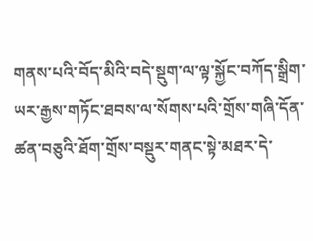གནས་པའི་བོད་མིའི་བདེ་སྡུག་ལ་ལྟ་སྐྱོང་བཀོད་སྒྲིག་ཡར་རྒྱས་གཏོང་ཐབས་ལ་སོགས་པའི་གྲོས་གཞི་དོན་ཚན་བཅུའི་ཐོག་གྲོས་བསྡུར་གནང་སྟེ་མཐར་དེ་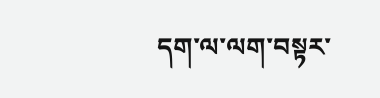དག་ལ་ལག་བསྟར་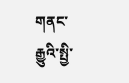གནང་རྒྱུའི་སྤྱི་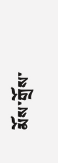མོས་གྲོས་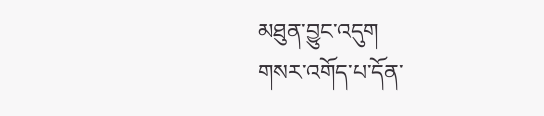མཐུན་བྱུང་འདུག
གསར་འགོད་པ་དོན་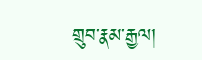གྲུབ་རྣམ་རྒྱལ།